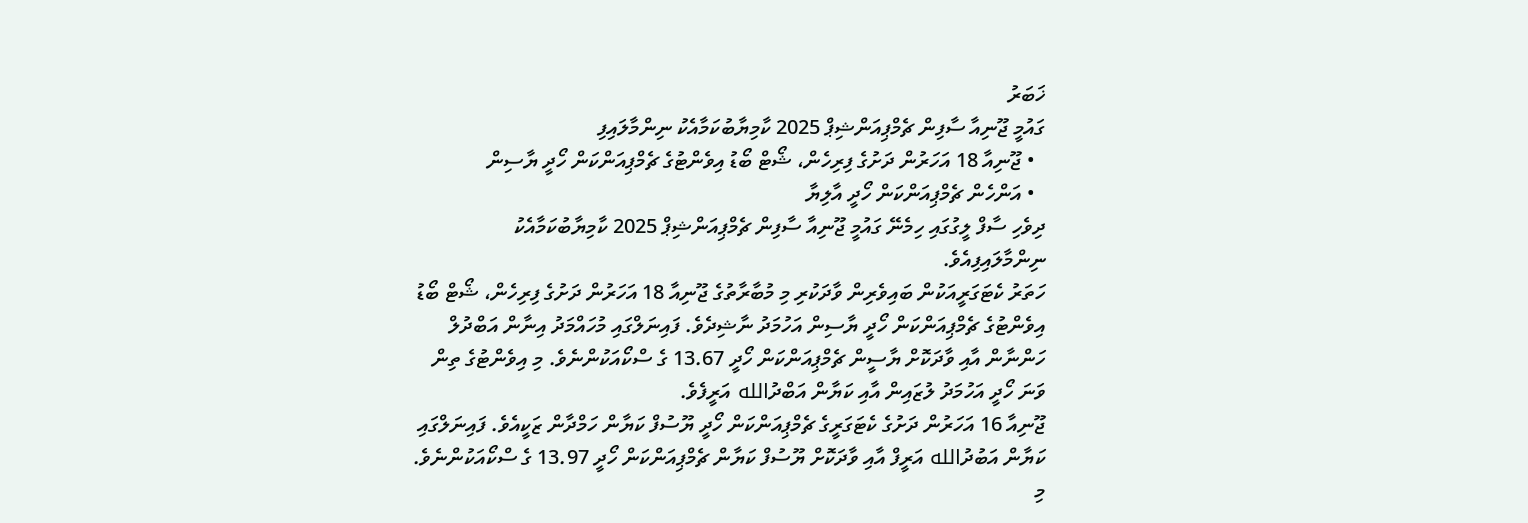ޚަބަރު
ގައުމީ ޖޫނިއާ ސާފިން ޗެމްޕިއަންޝިޕް 2025 ކާމިޔާބުކަމާއެކު ނިންމާލައިފި
  • ޖޫނިއާ 18 އަހަރުން ދަށުގެ ފިރިހެން، ޝޯޓް ބޯޑު އިވެންޓުގެ ޗެމްޕިއަންކަން ހޯދީ ޔާސިން
  • އަންހެން ޗެމްޕިއަންކަން ހޯދީ އާލިޔާ
ދިވެހި ސާފް ލީގުގައި ހިމެނޭ ގައުމީ ޖޫނިއާ ސާފިން ޗެމްޕިއަންޝިޕް 2025 ކާމިޔާބުކަމާއެކު ނިންމާލައިފިއެވެ.
ހަތަރު ކެޓަގަރީއަކުން ބައިވެރިން ވާދަކުރި މި މުބާރާތުގެ ޖޫނިއާ 18 އަހަރުން ދަށުގެ ފިރިހެން، ޝޯޓް ބޯޑު އިވެންޓުގެ ޗެމްޕިއަންކަން ހޯދީ ޔާސިން އަހުމަދު ނާޝިދެވެ. ފައިނަލްގައި މުހައްމަދު އިނާން އަބްދުލް ހަންނާން އާއި ވާދަކޮށް ޔާސީން ޗެމްޕިއަންކަން ހޯދީ 13.67 ގެ ސްކޯއަކުންނެވެ. މި އިވެންޓުގެ ތިން ވަނަ ހޯދީ އަހުމަދު ލުޒައިން އާއި ކަޔާން އަބްދުالله އަރީފެވެ.
ޖޫނިއާ 16 އަހަރުން ދަށުގެ ކެޓަގަރީގެ ޗެމްޕިއަންކަން ހޯދީ ޔޫސުފް ކަޔާން ހަމްދާން ޒަކީއެވެ. ފައިނަލްގައި ކަޔާން އަބުދުالله އަރީފް އާއި ވާދަކޮށް ޔޫސުފް ކަޔާން ޗެމްޕިއަންކަން ހޯދީ 13.97 ގެ ސްކޯއަކުންނެވެ. މި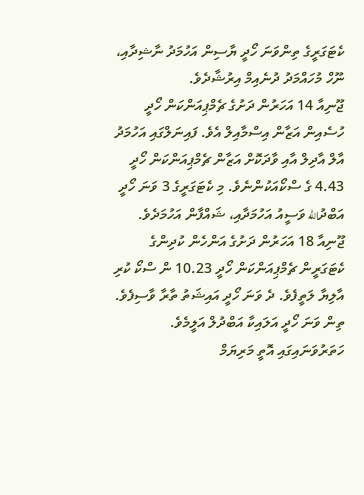ކެޓަގަރީގެ ތިންވަނަ ހޯދީ ޔާސިން އަހުމަދު ނާޝިދާއި، ނޫހް މުހައްމަދު ދުނެއިމް އިރުޝާދެވެ.
ޖޫނިއާ 14 އަހަރުން ދަށުގެ ޗެމްޕިއަންކަން ހޯދީ ހުސެއިން އަޒާން އިސްމާއިލް އެވެ. ފައިނަލްގައި އަހުމަދު އާލް އާދިލް އާއި ވާދަކޮށް އަޒާން ޗެމްޕިއަންކަން ހޯދީ 4.43 ގެ ސްކޯއަކުންނެވެ. މި ކެޓަގަރީގެ 3 ވަނަ ހޯދީ އަބްދުالله ވަސީއު އަހުމަދާއި، ޝައްފާން އަހުމަދެވެ.
ޖޫނިއާ 18 އަހަރުން ދަށުގެ އަންހެން ކުދިންގެ ކެޓަގަރީން ޗެމްޕިއަންކަން ހޯދީ 10.23 ން ސްކޯ ކުރި އާލިޔާ ލަތީފެވެ. ދެ ވަނަ ހޯދީ އައިޝަތު ތާރާ ވާސިފެވެ. ތިން ވަނަ ހޯދީ އަލައިކާ އަބްދުލް އަލީމެވެ. ހަތަރުވަނައިގައި އޮތީ މަރިޔަމް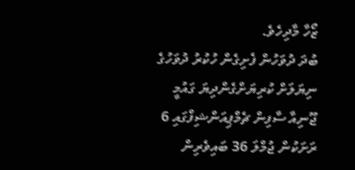ޒޯހާ މާދިހެވެ.
ބުދަ ދުވަހުން ފެށިގެން ހުކުރު ދުވަހުގެ ނިޔަލަށް ކުރިޔަށްގެންދިޔަ ގައުމީ ޖޫނިއާ ސާފިން ޗެމްޕިއަންޝިފްގައި 6 ރަށަކުން ޖުމްލަ 36 ބައިވެރިން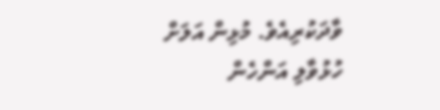ވާދަކުރިއެވެ. މުޅިން އަލަށް ހުޅުވާލި އަންހެން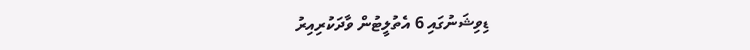ޑިވިޝަނުގައި 6 އެތުލީޓުން ވާދަކުރިއިރު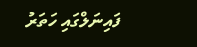ފައިނަލްގައި ހަތަރު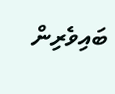ބައިވެރިން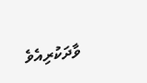ވާދަކުރިއެވެ